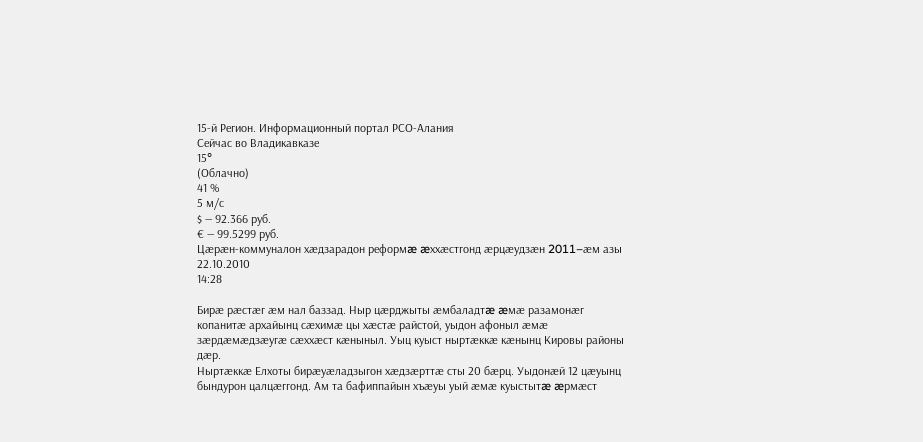15-й Регион. Информационный портал РСО-Алания
Сейчас во Владикавказе
15°
(Облачно)
41 %
5 м/с
$ — 92.366 руб.
€ — 99.5299 руб.
Цæрæн-коммуналон хæдзарадон реформæ æххæстгонд æрцæудзæн 2011–æм азы
22.10.2010
14:28

Бирæ рæстæг æм нал баззад. Ныр цæрджыты æмбаладтæ æмæ разамонæг копанитæ архайынц сæхимæ цы хæстæ райстой, уыдон афоныл æмæ зæрдæмæдзæугæ сæххæст кæныныл. Уыц куыст ныртæккæ кæнынц Кировы районы дæр.
Ныртæккæ Елхоты бирæуæладзыгон хæдзæрттæ сты 20 бæрц. Уыдонæй 12 цæуынц бындурон цалцæггонд. Ам та бафиппайын хъæуы уый æмæ куыстытæ æрмæст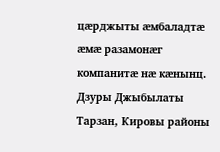цæрджыты æмбаладтæ æмæ разамонæг компанитæ нæ кæнынц.
Дзуры Джыбылаты Тарзан, Кировы районы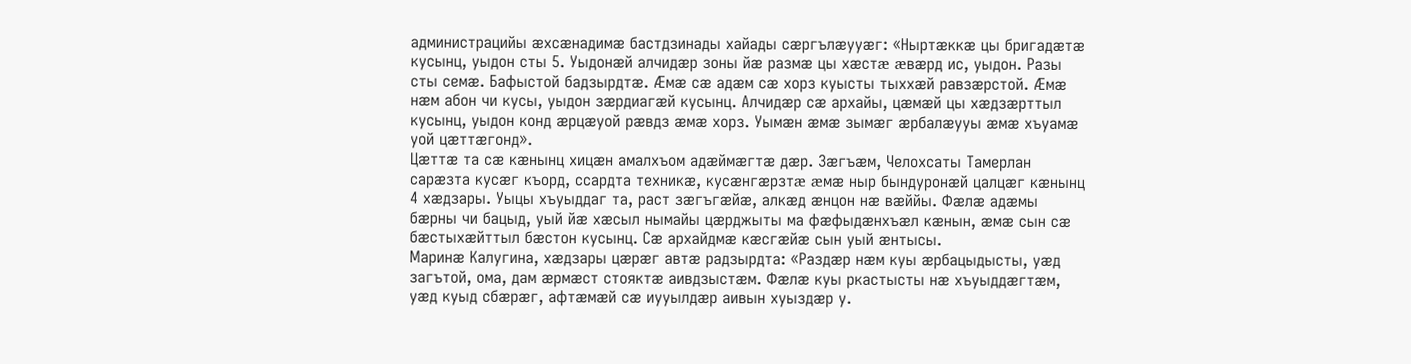администрацийы æхсæнадимæ бастдзинады хайады сæргълæууæг: «Ныртæккæ цы бригадæтæ кусынц, уыдон сты 5. Уыдонæй алчидæр зоны йæ размæ цы хæстæ æвæрд ис, уыдон. Разы сты семæ. Бафыстой бадзырдтæ. Æмæ сæ адæм сæ хорз куысты тыххæй равзæрстой. Æмæ нæм абон чи кусы, уыдон зæрдиагæй кусынц. Алчидæр сæ архайы, цæмæй цы хæдзæрттыл кусынц, уыдон конд æрцæуой рæвдз æмæ хорз. Уымæн æмæ зымæг æрбалæууы æмæ хъуамæ уой цæттæгонд».
Цæттæ та сæ кæнынц хицæн амалхъом адæймæгтæ дæр. Зæгъæм, Челохсаты Тамерлан сарæзта кусæг къорд, ссардта техникæ, кусæнгæрзтæ æмæ ныр бындуронæй цалцæг кæнынц 4 хæдзары. Уыцы хъуыддаг та, раст зæгъгæйæ, алкæд æнцон нæ вæййы. Фæлæ адæмы бæрны чи бацыд, уый йæ хæсыл нымайы цæрджыты ма фæфыдæнхъæл кæнын, æмæ сын сæ бæстыхæйттыл бæстон кусынц. Сæ архайдмæ кæсгæйæ сын уый æнтысы.
Маринæ Калугина, хæдзары цæрæг автæ радзырдта: «Раздæр нæм куы æрбацыдысты, уæд загътой, ома, дам æрмæст стояктæ аивдзыстæм. Фæлæ куы ркастысты нæ хъуыддæгтæм, уæд куыд сбæрæг, афтæмæй сæ иууылдæр аивын хуыздæр у.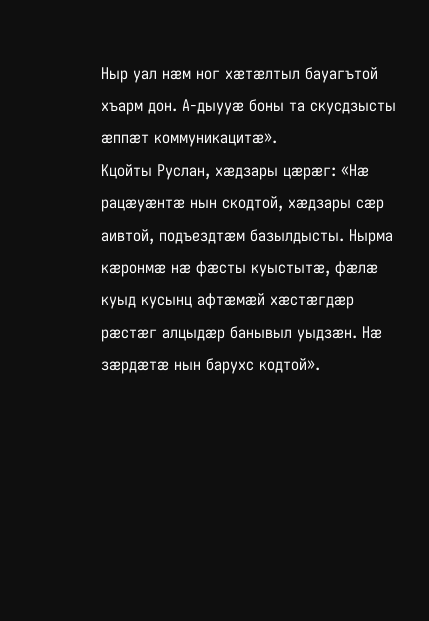Ныр уал нæм ног хæтæлтыл бауагътой хъарм дон. А-дыууæ боны та скусдзысты æппæт коммуникацитæ».
Кцойты Руслан, хæдзары цæрæг: «Нæ рацæуæнтæ нын скодтой, хæдзары сæр аивтой, подъездтæм базылдысты. Нырма кæронмæ нæ фæсты куыстытæ, фæлæ куыд кусынц афтæмæй хæстæгдæр рæстæг алцыдæр банывыл уыдзæн. Нæ зæрдæтæ нын барухс кодтой».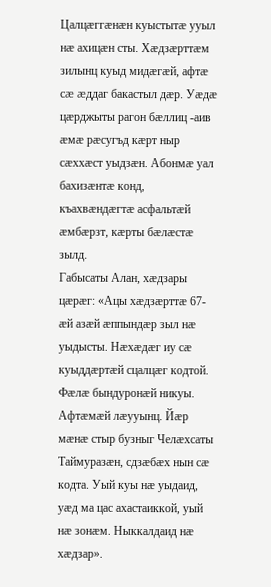Цалцæггæнæн куыстытæ ууыл нæ ахицæн сты. Хæдзæрттæм зилынц куыд мидæгæй, афтæ сæ æддаг бакастыл дæр. Уæдæ цæрджыты рагон бæллиц -аив æмæ рæсугъд кæрт ныр сæххæст уыдзæн. Абонмæ уал бахизæнтæ конд, къахвæндæгтæ асфальтæй æмбæрзт, кæрты бæлæстæ зылд.
Габысаты Алан, хæдзары цæрæг: «Ацы хæдзæрттæ 67-æй азæй æппындæр зыл нæ уыдысты. Нæхæдæг иу сæ куыддæртæй сцалцæг кодтой. Фæлæ бындуронæй никуы. Афтæмæй лæууынц. Йæр мæнæ стыр бузныг Челæхсаты Таймуразæн, сдзæбæх нын сæ кодта. Уый куы нæ уыдаид, уæд ма цас ахастаиккой, уый нæ зонæм. Ныккалдаид нæ хæдзар».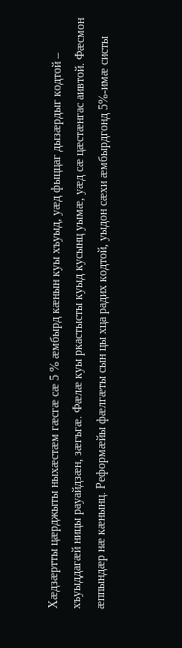Хæдзæртты цæрджыты ныхæстæм гæсгæ сæ 5 % æмбырд кæнын куы хъуыд, уæд фыццаг дызæрдыг кодтой – хъуыддагæй ницы рауайдзæн, зæгъгæ. Фæлæ куы ркастысты куыд кусынц уымæ, уæд сæ цæстæнгас аивтой. Фæсмон æппындæр нæ кæнынц. Реформæйы фæлгæты сын цы хца радих кодтой, уыдон сæхи æмбырдгонд 5%-имæ систы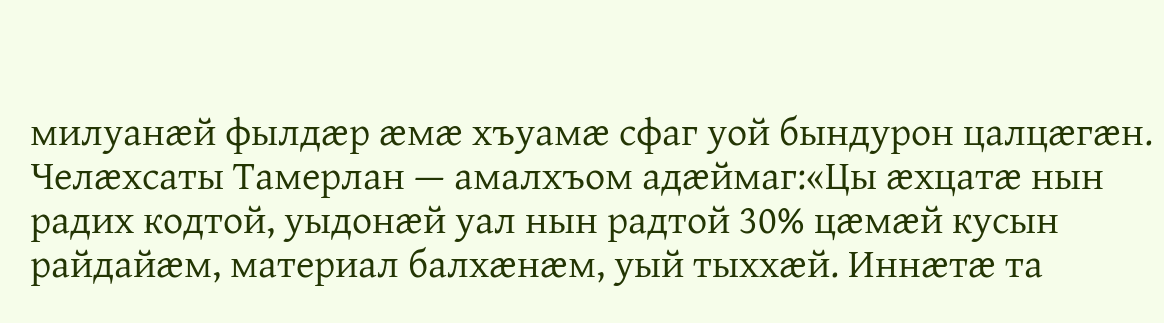милуанæй фылдæр æмæ хъуамæ сфаг уой бындурон цалцæгæн.
Челæхсаты Тамерлан — амалхъом адæймаг:«Цы æхцатæ нын радих кодтой, уыдонæй уал нын радтой 30% цæмæй кусын райдайæм, материал балхæнæм, уый тыххæй. Иннæтæ та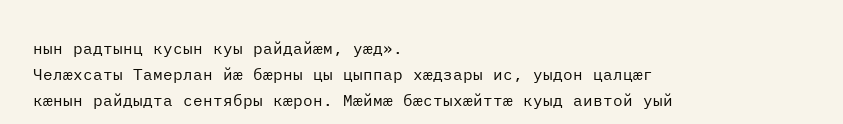нын радтынц кусын куы райдайæм, уæд».
Челæхсаты Тамерлан йæ бæрны цы цыппар хæдзары ис, уыдон цалцæг кæнын райдыдта сентябры кæрон. Мæймæ бæстыхæйттæ куыд аивтой уый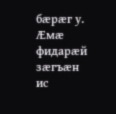бæрæг у. Æмæ фидарæй зæгъæн ис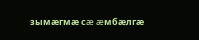зымæгмæ сæ æмбæлгæ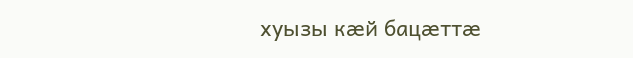хуызы кæй бацæттæ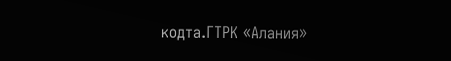кодта.ГТРК «Алания»